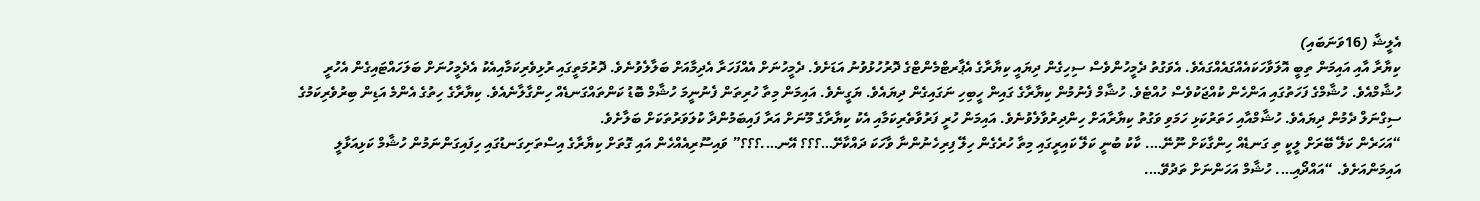އެލީޝާ (16ވަނަބައި)
ކިޔާރާ އާއި އައިމަން ތިބީ އޮލަވާހަކައެއްގައެއްގައެވެ. އެވަގުތު ދެމީހުންވެސް ސިހިގެން ދިޔައީ ކިޔާރާގެ އެޕާރޓްމެންޓްގެ ދޮރުހުޅުވުނު އަޑަށެވެ. ދެމީހުނަށް އެއްފަހަރާ އެދިމާއަށް ބަލާލެވުނެވެ. ދޮރުމަތީގައި ރުޅިވެރިކަމާއިއެކު އެދެމީހުނަށް ބަލަހައްޓައިގެން އެހުރީ ހުޝާމްއެވެ. ހުޝާމްގެ ފަހަތުގައި އަންހެން ކުއްޖަކުވެސް ހުއްޓެވެ. ހުޝާމް ފެނުމުން ކިޔާރާގެ ގައިން ހީބިހި ނަގައިގެން ދިޔައެވެ. ޔަގީނެވެ. އައިމަން މިތާ ހުރިތަން ފެނުނީމަ ހުޝާމް ބޮޑު ކަންތައްގަނޑެއް ހިންގާލާނެއެވެ. ކިޔާރާގެ ހިތުގެ އެންމެ އަޑިން ބިރުވެރިކަމުގެ ސިގްނަލް ދެމުން ދިޔައެވެ. ހުޝާމްއާއި ހަތަރުކަޅި ހަމަވި ވަގުތު ކިޔާރާއަށް ހިންދިރުވާލެވުނެވެ. އައިމަން ހުރީ ފަރުވާތެރިކަމާއި އެކު ކިޔާރާގެ މޫނަށް އަރާ ފައިބަމުންދާ ކުލަވަރުތަކަށް ބަލާށެވެ.
“އަހަރެން ކަލޭ ބޭރަށް ލީކީ ތި ގަނޑެއް ހިންގާކަށް ނޫނޭ…. ކާކު ބުނީ ކަލޭ ކައިރީގައި މިތާ ހުރެގެން ހިލޭ ފިރިހެނުންނާ ވާހަކަ ދައްކާށޭ…؟؟؟ އޭނ….؟؟؟” ވައިސޫރިއެއްހެން އައި ގޮތަށް ކިޔާރާގެ އިސްތަށިގަނޑުގައި ހިފައިގަންނަމުން ހުޝާމް ކަޅިއަޅާލީ އައިމަންއަށެވެ. “އައްދޯއި…. ހުޝާމް އަހަންނަށް ތަދުވޭ….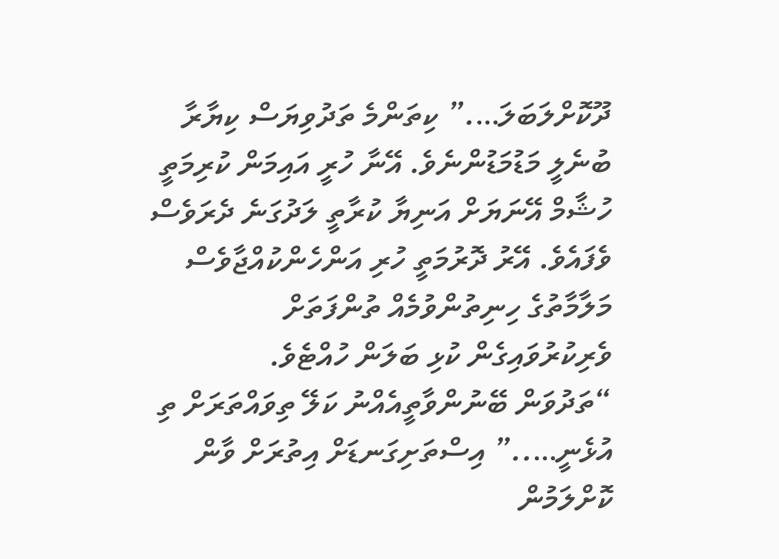ދޫކޮށްލަބަލަ….” ކިތަންމެ ތަދުވިޔަސް ކިޔާރާ ބުނެލީ މަޑުމަޑުންނެވެ. އޭނާ ހުރީ އައިމަން ކުރިމަތީ ހުޝާމް އޭނަޔަށް އަނިޔާ ކުރާތީ ލަދުގަނެ ދެރަވެސް ވެފައެވެ. އޭރު ދޮރުމަތީ ހުރި އަންހެންކުއްޖާވެސް މަލާމާތުގެ ހިނިތުންވުމެއް ތުންފަތަށް ވެރިކުރުވައިގެން ކުޅި ބަލަން ހުއްޓެވެ.
“ތަދުވަން ބޭނުންވާތީއެއްނު ކަލޭ ތިވައްތަރަށް ތި އުޅެނީ…..” އިސްތަށިގަނޑަށް އިތުރަށް ވާން ކޮށްލަމުން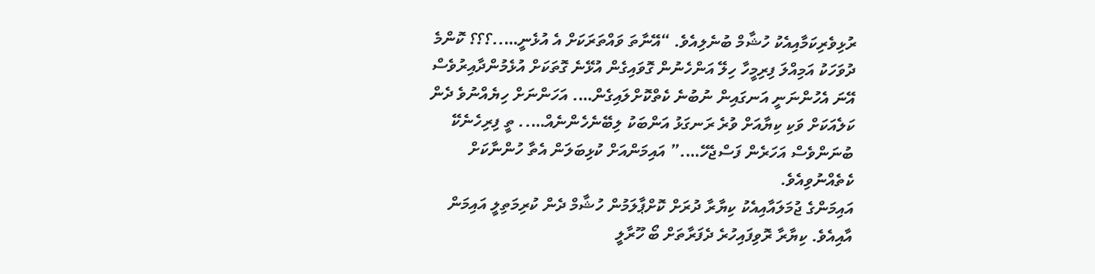ރުޅިވެރިކަމާއިއެކު ހުޝާމް ބުނެލިއެވެ. “އޭނާތަ ވައްތަރަކަށް އެ އުޅެނީ…..؟؟؟ ކޮންމެ ދުވަހަކު އަމިއްލަ ފިރިމީހާ ހިލޭ އަންހެނުން ގޮވައިގެން އުޅޭނެ ގޮތަކަށް އުޅެމުންދާއިރުވެސް އޭނަ އެހުންނަނީ އަނގައިން ނުބުނެ ކެތްކޮށްލައިގެން…. އަހަންނަށް ހިޔެއްނުވެ ދެން ކަލެއަކަށް ވަކި ކިޔާއަށް ވުރެ ރަނގަޅު އަންބަކު ލިބޭނެހެންނެއް….. ތީ ފިރިހެނެކޭ ބުނަންވެސް އަހަރެން ފަސްޖެހޭ….” އައިމަންއަށް ކުޅިބަލަން އެތާ ހުންނާކަށް ކެތެއްނުވިއެވެ.
އައިމަންގެ ޖުމަލައާއިއެކު ކިޔާރާ ދުރަށް ކޮށްޕާލަމުން ހުޝާމް ދެން ކުރިމަތިލީ އައިމަން އާއިއެވެ. ކިޔާރާ ރޮވިފައިހުރެ ދެފަރާތަށް ބޯ ހޫރާލީ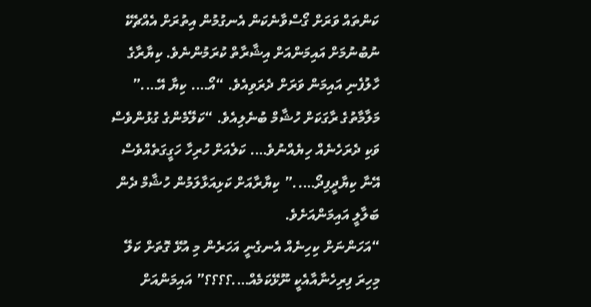ކަންތައް ވަރަށް ގޯސްވާނެކަން އެނގުމުން އިތުރަށް އެއްޗެކޭ ނުބުނުމަށް އައިމަންއަށް އިޝާރާތް ކުރަމުންނެވެ. ކިޔާރާގެ ހާލުފެނި އައިމަން ވަރަށް ދެރަވިއެވެ. “އޯ…. ކިޔާ އޭ….” މަލާމާތުގެ ރާގަކަށް ހުޝާމް ބުނެލިއެވެ. “ކަލޭމެންގެ ގުޅުންވެސް ވަކި ދެރަހެނެއް ހިޔެއްނުވެ…. ކަލެއަށް ހުރިހާ ހަގީގަތެއްވެސް އޭނާ ކިޔާދީފިދޯ…..” ކިޔާރާއަށް ކަޅިއަޅާލަމުން ހުޝާމް ދެން ބަލާލީ އައިމަންއަށެވެ.
“އަހަންނަށް ކިހިނެއް އެނގެނީ އަހަރެން މި އުޅޭ ގޮތަށް ކަލޭ މިހިރަ ފިރިހެނާއާއެކީ ނޫޅޭކަމެއް….؟؟؟؟” އައިމަންއަށް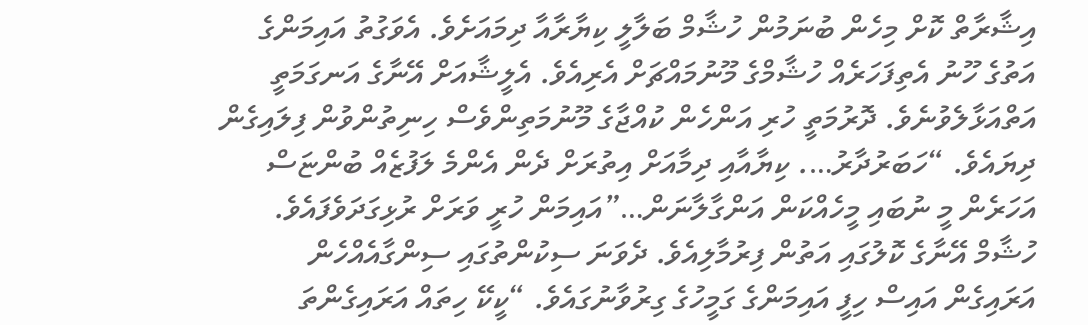އިޝާރާތް ކޮށް މިހެން ބުނަމުން ހުޝާމް ބަލާލީ ކިޔާރާއާ ދިމައަށެވެ. އެވަގުތު އައިމަންގެ އަތުގެ ހޫނު އެތިފަހަރެއް ހުޝާމްގެ މޫނުމައްޗަށް އެރިއެވެ. އެލީޝާއަށް އޭނާގެ އަނގަމަތީ އަތްއަޅާލެވުނެވެ. ދޮރުމަތީ ހުރި އަންހެން ކުއްޖާގެ މޫނުމަތިންވެސް ހިނިތުންވުން ފިލައިގެން ދިޔައެވެ. “ހަބަރުދާރު…. ކިޔާއާއި ދިމާއަށް އިތުރަށް ދެން އެންމެ ލަފުޒެއް ބުންޏަސް އަހަރެން މީ ނުބައި މީހެއްކަން އަންގާލާނަން…”އައިމަން ހުރީ ވަރަށް ރުޅިގަދަވެފައެވެ.
ހުޝާމް އޭނާގެ ކޮލުގައި އަތުން ފިރުމާލިއެވެ. ދެވަނަ ސިކުންތުގައި ސިންގާއެއްހެން އަރައިގެން އައިސް ހިފީ އައިމަންގެ ގަމީހުގެ ގިރުވާނުގައެވެ. “ކީކޭ ހިތައް އަރައިގެންތަ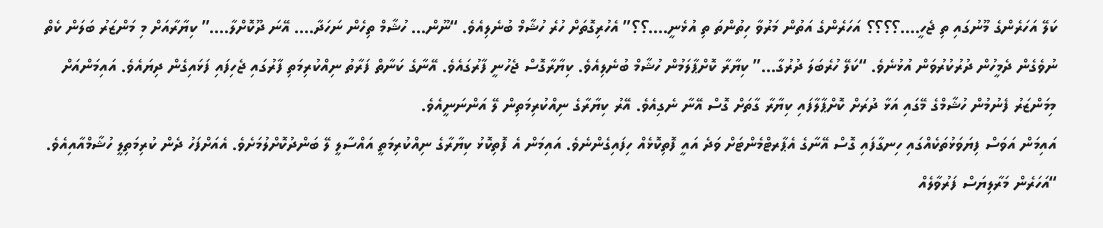ކަލޭ އަހަރެންގެ މޫނުގައި ތި ޖެހީ….؟؟؟؟ އަހަރެންގެ އަތުން މަރުވާ ހިތުންތަ ތި އުޅެނީ….؟؟” އެހުރިގޮތަށް ހުރެ ހުޝާމް ބުނެލިއެވެ. “ނޫން… ހުޝާމް ތިހެން ނަހަދާ…. އޭނަ ދޫކޮށްލާ….” ކިޔާރާއަށް މި މަންޒަރު ބަލަން ކެތް ނުވެގެން ދެމީހުން ދުރުކުރުވަން އުޅުނެވެ. “ކަލޭ ހުރެބަލަ ދުރުގާ…” ކިޔާރާ ކޮށްޕާލަމުން ހުޝާމް ބުނެލިއެވެ. ކިޔާރާގޮސް ޖެހުނީ ފާރުގައެވެ. އޭނާގެ ކަނާތް ފަރާތު ނިއްކުރިމަތި ފާރުގައި ޖެހިފައި ފަޅައިގެން ދިޔައެވެ. އައިމަންއަށް މިމަންޒަރު ފެނުމުން ހުޝާމްގެ މޭގައި އަޅާ ދުރަށް ކޮށްޕާލާފައި ކިޔާރާ ގާތަށް ގޮސް އޭނާ ނެގިއެވެ. އޭރު ކިޔާރާގެ ނިއްކުރިމަތިން ލޭ އަންނަނީއެވެ.
އައިމަން އަވަސް ފިޔަވަޅުތަކެއްގައި ހިނގާފައި ގޮސް އޭނާގެ އެޕާރޓްމެންޓަށް ވަދެ އައީ ފޮތިކޮޅެއް ހިފައިގެންނެވެ. އައިމަން އެ ފޮތިކޮޅު ކިޔާރާގެ ނިއްކުރިމަތީ އައްސާލީ ލޭ ބަންދުކޮށްލުމަށެވެ. އެއަށްފަހު ދެން ކުރިމަތިލީ ހުޝާމްއާއިއެވެ. “އަހަރެން މަރާލިޔަސް ފަރުވާލެއް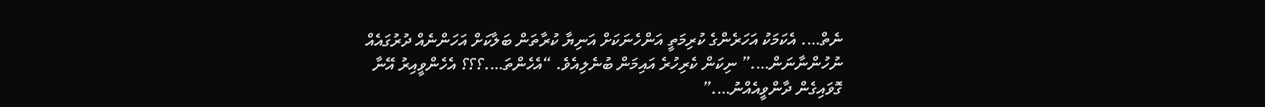ނެތް…. އެކަމަކު އަހަރެންގެ ކުރިމަތީ އަންހެނަކަށް އަނިޔާ ކުރާތަން ބަލާކަށް އަހަންނެއް ދުރުގައެއް ނުހުންނާނަން….” ނިކަން ކެރިހުރެ އައިމަން ބުނެލިއެވެ. “އެހެންތަ….؟؟؟ އެހެންވީއިރު އޭނާ ގޮވައިގެން ދާންވީއެއްނު….”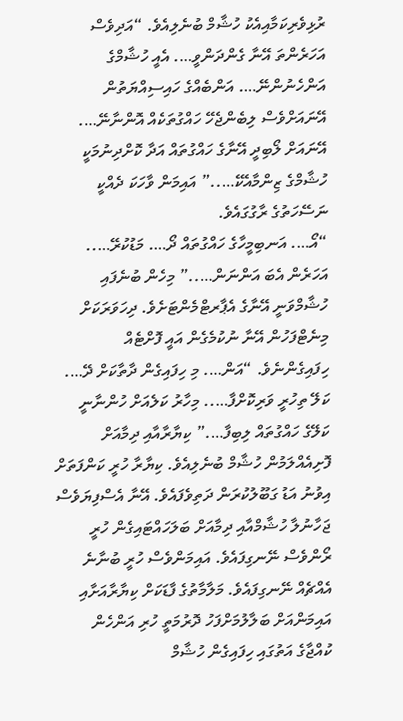ރުޅިވެރިކަމާއިއެކު ހުޝާމް ބުނެލިއެވެ. “އަދިވެސް އަހަރެންތަ އޭނާ ގެންދަންވީ…. އެއީ ހުޝާމްގެ އަންހެނުންނޭ…. އަންބެއްގެ ހައިސިއްޔަތުން އޭނައަށްވެސް ލިބެންޖެހޭ ހައްގުތަކެއް އޮންނާނޭ…. އޭނައަށް ލޯބިދީ އޭނާގެ ހައްގުތައް އަދާ ކޮށްދިނުމަކީ ހުޝާމްގެ ޒިންމާއެކޭ…..” އައިމަން ވާހަކަ ދެއްކީ ނަސޭހަތުގެ ރާގުގައެވެ.
“އޯ…. އަނބިމީހާގެ ހައްގުތައް ދޯ…. މަޑުކުރޭ….. އަހަރެން އެބަ އަންނަން…..” މިހެން ބުނެފައި ހުޝާމްވަނީ އޭނާގެ އެޕާރޓްމެންޓަށެވެ. ދިހަވަރަކަށް މިނެޓްފަހުން އޭނާ ނުކުމެގެން އައީ ފޮށްޓެއް ހިފައިގެންނެވެ. “އަން…. މި ހިފައިގެން ދާތާކަށް ދޭ…. ކަލޭ ތިހުރީ ވަރިކޮށްފާ….. މިހާރު ކަލެއަށް ހުންނާނީ ކަލޭގެ ހައްގުތައް ލިބިފާ….” ކިޔާރާއާއި ދިމާއަށް ފޮށިއެއްލަމުން ހުޝާމް ބުނެލިއެވެ. ކިޔާރާ ހުރީ ކަންފަތަށް އިވުނު އަޑު ގަބޫލުކުރަން ދަތިވެފައެވެ. އޭނާ އެސްފިޔަވެސް ޖަހާނުލާ ހުޝާމްއާއި ދިމާއަށް ބަލަހައްޓައިގެން ހުރީ ރޯންވެސް ނޭނގިފައެވެ. އައިމަންވެސް ހުރީ ބުނާނެ އެއްޗެއް ނޭނގިފައެވެ. މަލާމާތުގެ ފާޑަކަށް ކިޔާރާއަށާއި އައިމަންއަށް ބަލާލުމަށްފަހު ދޮރުމަތީ ހުރި އަންހެން ކުއްޖާގެ އަތުގައި ހިފައިގެން ހުޝާމް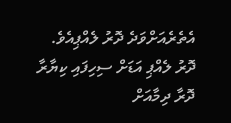އެތެރެއަށްވަދެ ދޮރު ލެއްޕިއެވެ. ދޮރު ލެއްޕި އަޑަށް ސިހިފައި ކިޔާރާ ދޮރާ ދިމާއަށް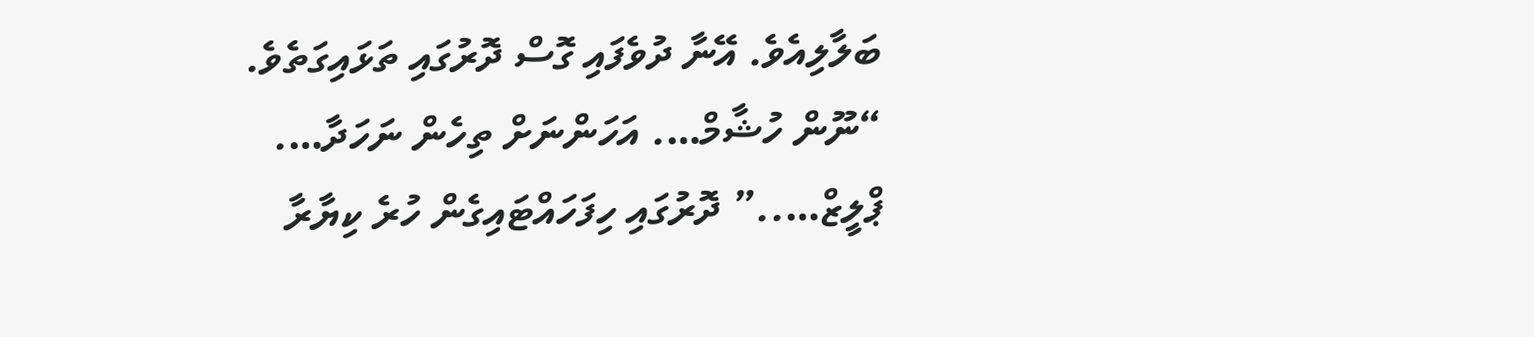ބަލާލިއެވެ. އޭނާ ދުވެފައި ގޮސް ދޮރުގައި ތަޅައިގަތެވެ. “ނޫން ހުޝާމް…. އަހަންނަށް ތިހެން ނަހަދާ…. ޕްލީޒް…..” ދޮރުގައި ހިފަހައްޓައިގެން ހުރެ ކިޔާރާ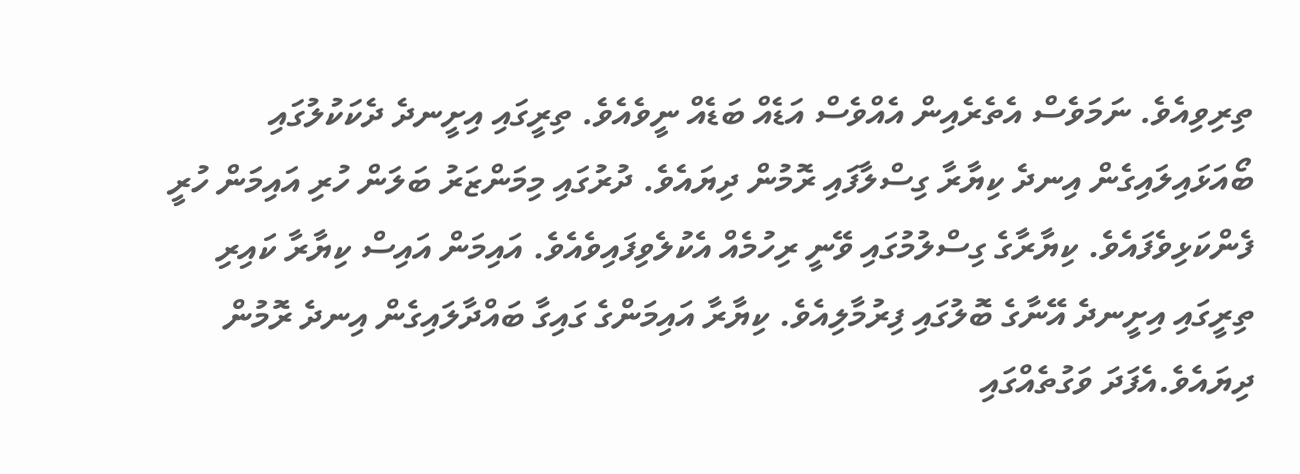ތިރިވިއެވެ. ނަމަވެސް އެތެރެއިން އެއްވެސް އަޑެއް ބަޑެއް ނީވެއެވެ. ތިރީގައި އިށީނދެ ދެކަކުލުގައި ބޯއަޅައިލައިގެން އިނދެ ކިޔާރާ ގިސްލާފައި ރޮމުން ދިޔައެވެ. ދުރުގައި މިމަންޒަރު ބަލަން ހުރި އައިމަން ހުރީ ފެންކަޅިވެފައެވެ. ކިޔާރާގެ ގިސްލުމުގައި ވޭނީ ރިހުމެއް އެކުލެވިފައިވެއެވެ. އައިމަން އައިސް ކިޔާރާ ކައިރި ތިރީގައި އިށީނދެ އޭނާގެ ބޮލުގައި ފިރުމާލިއެވެ. ކިޔާރާ އައިމަންގެ ގައިގާ ބައްދާލައިގެން އިނދެ ރޮމުން ދިޔައެވެ.އެފަދަ ވަގުތެއްގައި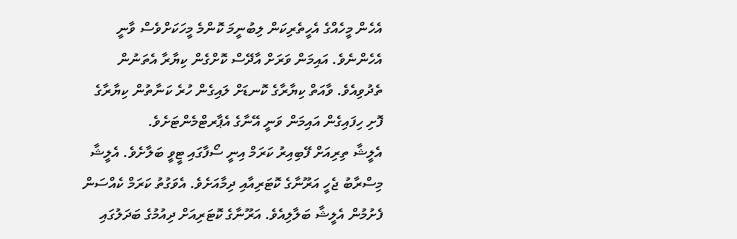އެހެން މީހެއްގެ އެހީތެރިކަން ލިބުނީމަ ކޮންމެ މީހަކަށްވެސް ވާނީ އެހެންނެވެ. އައިމަން ވަރަށް އާދޭސް ކޮށްގެން ކިޔާރާ އެތަނުން ތެދުވިއެވެ. ވާއަތް ކިޔާރާގެ ކޮނޑަށް ލައިގެން ހުރެ ކަނާތުން ކިޔާރާގެ ފޮށި ހިފައިގެން އައިމަން ވަނީ އޭނާގެ އެޕާރޓްމެންޓަށެވެ.
އެލީޝާ ތިރިއަށް ފޭބިއިރު ކަރަމް އިނީ ސޯފާގައި ޓީވީ ބަލާށެވެ. އެލީޝާ މިސްރާބު ޖެހީ އަރޫނާގެ ކޮޓަރިއާއި ދިމާއަށެވެ. އެވަގުތު ކަރަމް ކެއްސަން ފެށުމުން އެލީޝާ ބަލާލިއެވެ. އަރޫނާގެ ކޮޓަރިއަށް ދިއުމުގެ ބަދަލުގައި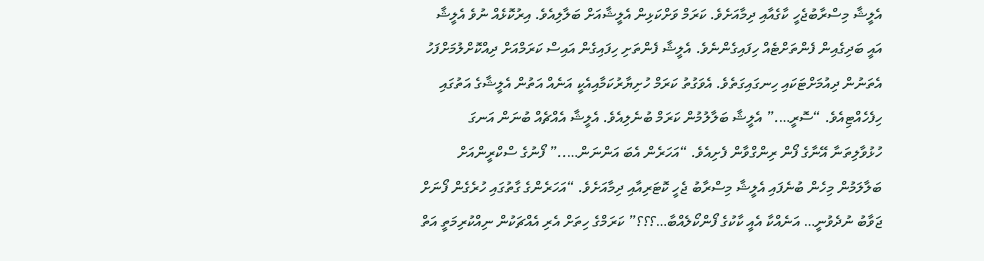އެލީޝާ މިސްރާބުޖެހީ ކާގެއާއި ދިމާއަށެވެ. ކަރަމް ވަށްކަޅިން އެލީޝާއަށް ބަލާލިއެވެ. އިރުކޮޅެއް ނުވެ އެލީޝާ އައީ ބަދިގެއިން ފެންތަށްޓެއް ހިފައިގެންނެވެ. އެލީޝާ ފެންތަށި ހިފައިގެން އައިސް ކަރަމްއަށް ދިއްކޮށްލުމަށްފަހު އެތަނުން ދިއުމަށްޓަކައި ހިނގައިގަތެވެ. އެވަގުތު ކަރަމް ހުށިޔާރުކަމާއިއެކީ އަނެއް އަތުން އެލީޝާގެ އަތުގައި ހިފެހެއްޓިއެވެ. “ސޮރީ….” އެލީޝާ ބަލާލުމުން ކަރަމް ބުނެލިއެވެ. އެލީޝާ އެއްޗެއް ބުނަން އަނގަ ހުޅުވާލިތަނާ އޭނާގެ ފޯން ރިންގްވާން ފެށިއެވެ. “އަހަރެން އެބަ އަންނަން…..” ފޯނުގެ ސްކްރީންއަށް ބަލާލަމުން މިހެން ބުނެފައި އެލީޝާ މިސްރާބު ޖެހީ ކޮޓަރިއާއި ދިމާއަށެވެ. “އަހަރެންގެ ގާތުގައި ހުރެގެން ފޯނަށް ޖަވާބު ނުދެވުނީ… އަނެއްކާ އެއީ ކާކުގެ ފޯންކޯލެއްބާ…؟؟؟” ކަރަމްގެ ހިތަށް އެރި އެއްޗަކުން ނިއްކުރިމަތީ އަތް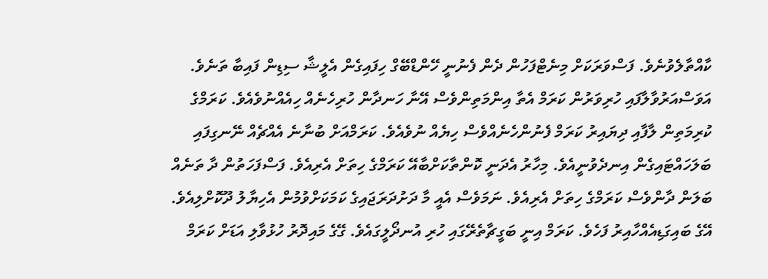ކާއްތާލެވުނެވެ. ފަސްވަރަކަށް މިނެޓްފަހުން ދެން ފެނުނީ ހޭންޑްބޭގް ހިފައިގެން އެލީޝާ ސިޑިން ފައިބާ ތަނެވެ. އަވަސްއަރުވާލާފައި ހުރިވަރުން ކަރަމް އެތާ އިންމަތިންވެސް އޭނާ ހަނދާން ހުރިހެނެއް ހިއެއްނުވެއެވެ. ކަރަމްގެ ކުރިމަތިން ލާފާއި ދިޔައިރު ކަރަމް ފެނުންހެނެއްވެސް ހިޔެއް ނުވެއެވެ. ކަރަމްއަށް ބުނާނެ އެއްޗެއް ނޭނގިފައި ބަލަހައްޓައިގެން އިނދެވުނީއެވެ. މިހާރު އެދަނީ ކޮންތާކަށްބާއޭ ކަރަމްގެ ހިތަށް އެރިއެވެ. ފަސްފަހަތުން ދާ ތަނެއް ބަލަން ދާންވެސް ކަރަމްގެ ހިތަށް އެރިއެވެ. ނަމަވެސް އެއީ މާ ދަށުދަރަޖައިގެ ކަމަކަށްވުމުން އެހިޔާލު ދޫކޮށްލިއެވެ.
އޭގެ ބައިގަޑިއެއްހާއިރު ފަހެވެ. ކަރަމް އިނީ ބަގީޗާތެރޭގައި ހުރި އުނދޯލީގައެވެ. ގޭގެ މައިދޮރު ހުޅުވާލި އަޑަށް ކަރަމް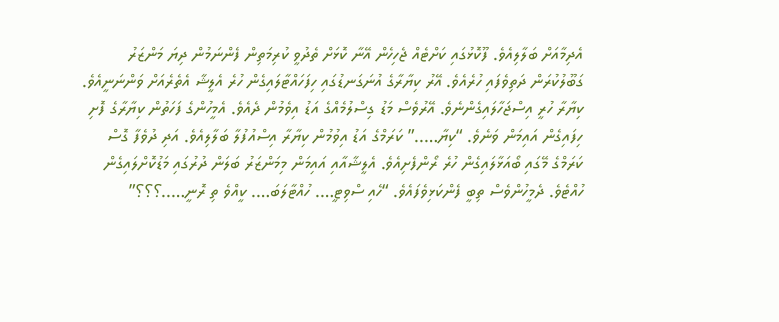އެދިމާއަށް ބަލާލިއެވެ. ފޫކޮޅުގައި ކަށްޓެއް ޖެހިހެން އޭނާ ކޮޅަށް ތެދުވީ ކުރިމަތިން ފެންނަމުން ދިޔަ މަންޒަރު ގަބޫލުކުރަން ދަތިވެފައި ހުރެއެވެ. އޭރު ކިޔާރާގެ އުނަގަނޑުގައި ހިފަހައްޓާލައިގެން ހުރެ އެލީޝާ އެތެރެއަށް ވަންނަނީއެވެ. ކިޔާރާ ހުރީ އިސްޖަހާލައިގެންނެވެ. އޭރުވެސް މަޑު ގިސްލުމެއްގެ އަޑު އިވެމުން ދެއެވެ. އެމީހުންގެ ފަހަތުން ކިޔާރާގެ ފޮށި ހިފައިގެން އައިމަން ވަނެވެ. “ކިޔާ…..” ކަރަމްގެ އަޑު އިވުމުން ކިޔާރާ އިސްއުފުލާ ބަލާލިއެވެ. އަދި ދުވެފާ ގޮސް ކަރަމްގެ މޭގައި ބޯއަޅާލައިގެން ހުރެ ރޯންފެށިއެވެ. އެލީޝާއާއި އައިމަން މިމަންޒަރު ބަލަން ދުރުގައި މަޑުކޮށްލައިގެން ހުއްޓެވެ. ދެމީހުންވެސް ތިބީ ފެންކަޅިވެފައެވެ. “ހެއި ސްވިޓީ…. ހުއްޓާލަބަ…. ކީއްވެ ތި ރޮނީ…..؟؟؟”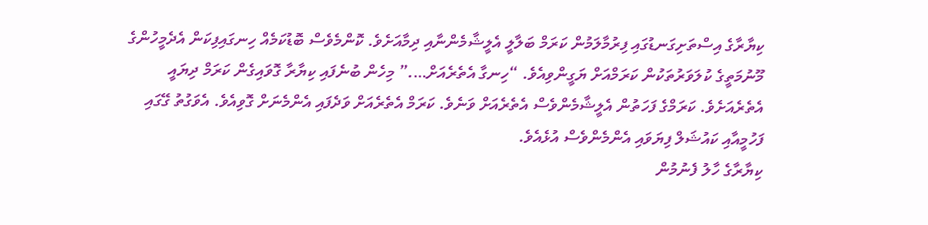ކިޔާރާގެ އިސްތަށިގަނޑުގައި ފިރުމާލަމުން ކަރަމް ބަލާލީ އެލީޝާމެންނާއި ދިމާއަށެވެ. ކޮންމެވެސް ބޮޑުކަމެއް ހިނގައިފިކަން އެދެމީހުންގެ މޫނުމަތީގެ ކުލަވަރުތަކުން ކަރަމްއަށް ޔަގީންވިއެވެ. “ހިނގާ އެތެރެއަށް….” މިހެން ބުނެފައި ކިޔާރާ ގޮވައިގެން ކަރަމް ދިޔައީ އެތެރެއަށެވެ. ކަރަމްގެ ފަހަތުން އެލީޝާމެންވެސް އެތެރެއަށް ވަނެވެ. ކަރަމް އެތެރެއަށް ވަދެފައި އެންމެނަށް ގޮވިއެވެ. އެވަގުތު ގޭގައި ފަހުމީއާއި ކައުޝަލް ފިޔަވައި އެންމެންވެސް އުޅެއެވެ.
ކިޔާރާގެ ހާލު ފެނުމުން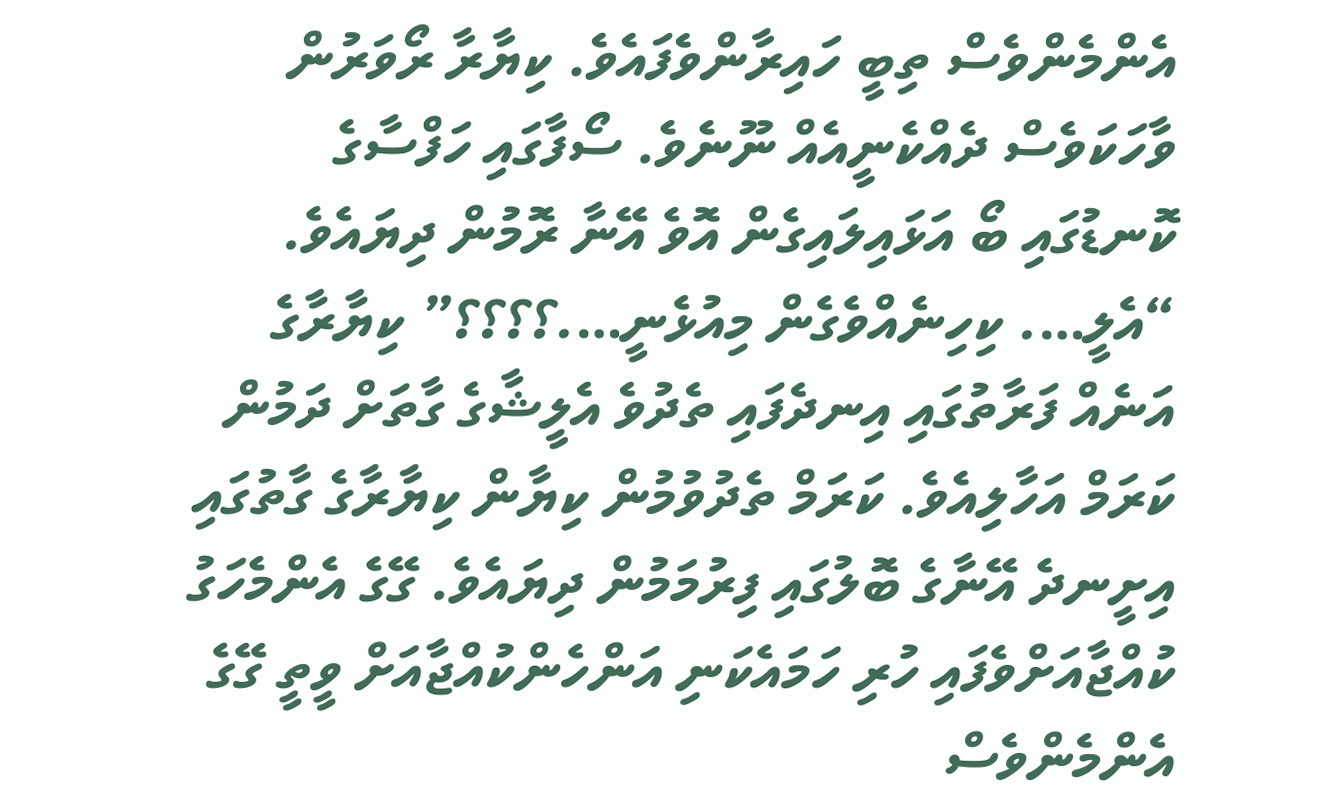އެންމެންވެސް ތިބީ ހައިރާންވެފައެވެ. ކިޔާރާ ރޯވަރުން ވާހަކަވެސް ދެއްކެނީއެއް ނޫނެވެ. ސޯފާގައި ހަފްސާގެ ކޮނޑުގައި ބޯ އަޅައިލައިގެން އޮވެ އޭނާ ރޮމުން ދިޔައެވެ. “އެލީ…. ކިހިނެއްވެގެން މިއުޅެނީ….؟؟؟؟” ކިޔާރާގެ އަނެއް ފަރާތުގައި އިނދެފައި ތެދުވެ އެލީޝާގެ ގާތަށް ދަމުން ކަރަމް އަހާލިއެވެ. ކަރަމް ތެދުވުމުން ކިޔާން ކިޔާރާގެ ގާތުގައި އިށީނދެ އޭނާގެ ބޮލުގައި ފިރުމަމުން ދިޔައެވެ. ގޭގެ އެންމެހަގު ކުއްޖާއަށްވެފައި ހުރި ހަމައެކަނި އަންހެންކުއްޖާއަށް ވީތީ ގޭގެ އެންމެންވެސް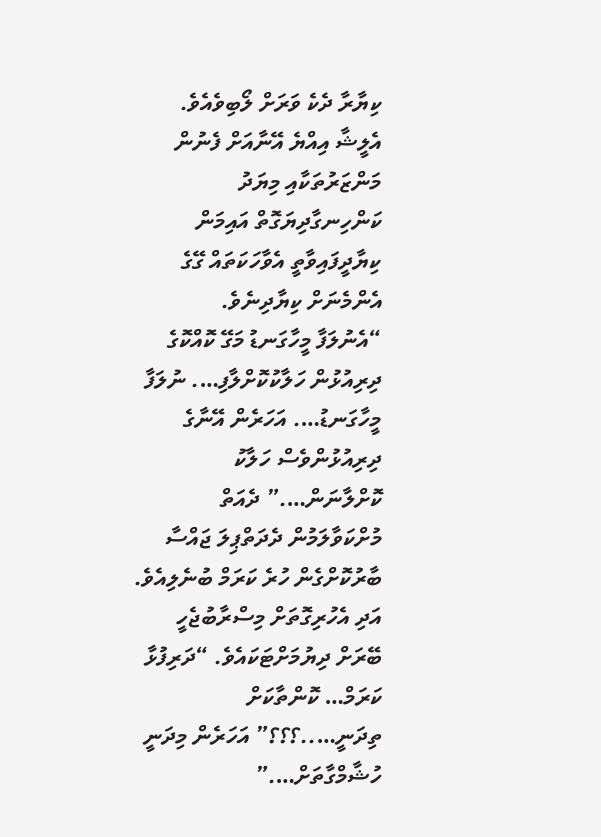ކިޔާރާ ދެކެ ވަރަށް ލޯބިވެއެވެ. އެލީޝާ އިއްޔެ އޭނާއަށް ފެނުން މަންޒަރުތަކާއި މިޔަދު ކަންހިނގާދިޔަގޮތް އައިމަން ކިޔާދީފައިވާތީ އެވާހަކަތައް ގޭގެ އެންމެނަށް ކިޔާދިނެވެ.
“އެނުލަފާ މީހާގަނޑު މަގޭ ކޮއްކޮގެ ދިރިއުޅުން ހަލާކުކޮށްލާފި…. ނުލަފާ މީހާގަނޑު…. އަހަރެން އޭނާގެ ދިރިއުޅުންވެސް ހަލާކު ކޮށްލާނަން….” ދެއަތް މުށްކަވާލަމުން ދެދަތްޕިލަ ޖައްސާ ބާރުކޮށްގެން ހުރެ ކަރަމް ބުނެލިއެވެ. އަދި އެހުރިގޮތަށް މިސްރާބުޖެހީ ބޭރަށް ދިޔުމަށްޓަކައެވެ. “ދަރިފުޅާ ކަރަމް… ކޮންތާކަށް ތިދަނީ…..؟؟؟” އަހަރެން މިދަނީ ހުޝާމްގާތަށް….”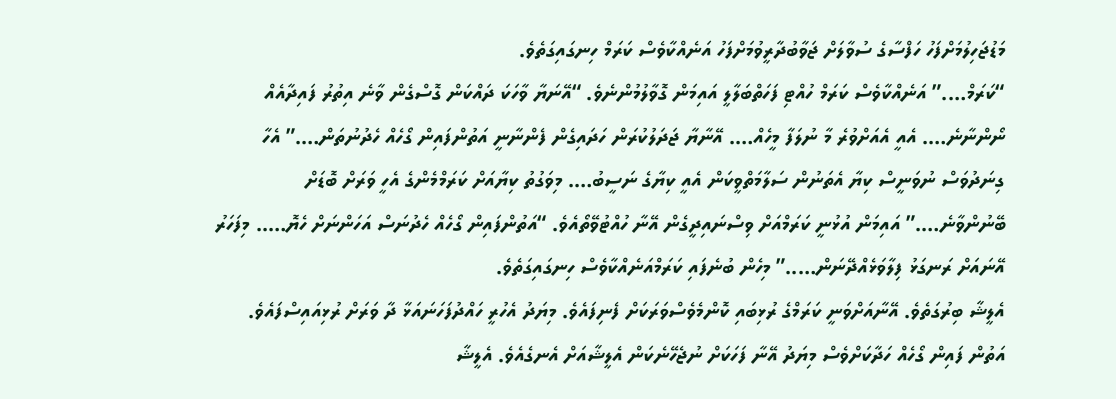މަޑުޖަހިލުމަށްފަހު ހަފްސާގެ ސުވާލަށް ޖަވާބުދާރީވުމަށްފަހު އަނެއްކާވެސް ކަރަމް ހިނގައިގަތެވެ.
“ކަރަމް….” އަނެއްކާވެސް ކަރަމް ހުއްޓި ފަހަތްބަލާލީ އައިމަން ގޮވާލުމުންނެވެ. “އޭނަޔާ ވާހަކަ ދައްކަން ގޮސްގެން ވާނެ އިތުރު ފައިދާއެއް ނޯންނާނެ…. އެއީ އެއަށްވުރެ މާ ނުލަފާ މީހެއް…. އޭނާޔާ ޖަދަލުކުރަން ހަދައިގެން ފެންނާނީ އަތުންފައިން ގޯހެއް ހެދުނުތަން….” އެހާ ގިނަދުވަސް ނުވަނީސް ކިޔާ އެތަނުން ސަލާމަތްވީކަން އެއީ ކިޔާގެ ނަސީބު…. މިވަގުތު ކިޔާއަށް ކަރަމްމެންގެ އެހީ ވަރަށް ބޮޑަށް ބޭނުންވާނެ….” އައިމަން އުޅުނީ ކަރަމްއަށް ވިސްނައިދީގެން އޭނާ ހުއްޓުވޭތޯއެވެ. “އަތުންފައިން ގޯހެއް ހެދުނަސް އަހަންނަށް ހެޔޮ….. މިފަހަރު އޭނައަށް ރަނގަޅު ފިލާވަޅެއްދޭނަން…..” މިހެން ބުނެފައި ކަރަމްއަނެއްކާވެސް ހިނގައިގަތެވެ.
އެލީޝާ ބިރުގަތެވެ. އޭނާއަށްވަނީ ކަރަމްގެ ރުޅިބައި ކޮންމެވެސްވަރަކަށް ފެނިފައެވެ. މިޔަދު އެހުރީ ހައްދުފަހަނައަޅާ ދާ ވަރަށް ރުޅިއައިސްފައެވެ. އަތުން ފައިން ގޯހެއް ހަދާކަށްވެސް މިޔަދު އޭނާ ފަހަކަށް ނުޖެހޭނެކަން އެލީޝާއަށް އެނގެއެވެ. އެލީޝާ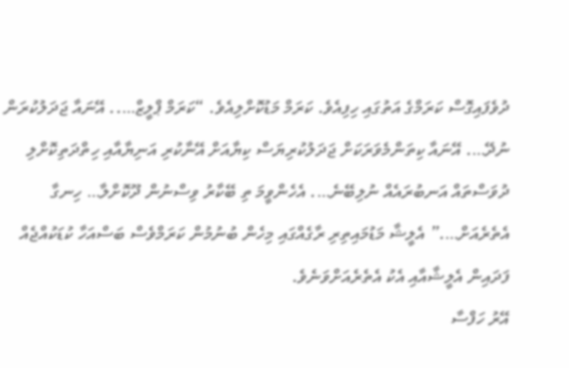ދުވެފައިގޮސް ކަރަމްގެ އަތުގައި ހިފިއެވެ. ކަރަމް މަޑުކޮށްލިއެވެ. “ކަރަމް ޕްލީޒް….. އޭނައާ ޖަދަލުކުރަން ނުދޭ…. އޭނައާ ކިތަންމެވަރަކަށް ޖަދަލުކުރިޔަސް ކިޔާއަށް އޭނާކުރި އަނިޔާއާއި ހިތްދަތިކޮށްލި ދުވަސްތައް އަނބުރައެއް ނުލިބޭނެ…. އެހެންވީމަ ތި ބޭކާރު ވިސްނުން ދޫކޮށްލާ… ހިނގާ އެތެރެއަށް….” އެލީޝާ މަޑުމައިތިރި ރާގެއްގައި މިހެން ބުނުމުން ކަރަމްވެސް ބަސްއަހާ ކުޑަކުއްޖެއް ފަދައިން އެލީޝާއާއި އެކު އެތެރެއަށްވަނެވެ.
އޭރު ހަފްސާ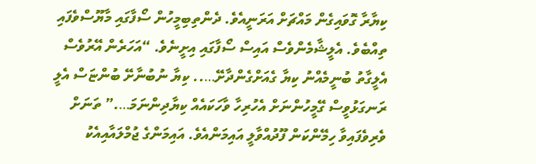ކިޔާރާ ގޮވައިގެން މައްޗަށް އަރަނީއެވެ. ދެންތިބިމީހުން ސޯފާގައި މާޔޫސްވެފައި ތިއްބެވެ. އެލީޝާމެންވެސް އައިސް ސޯފާގައި އިށީނެވެ. “އަހަރެން އޭރުވެސް އެލީގާތު ބުނީމެއްނު ކިޔާ ގެއަށްގެންދާށޭ….. ކިޔާ ނުބުނާށޭ ބުންޏަސް އެލީ ރަނގަޅުވީސް ގޭމީހުންނަށް އެހުރިހާ ވާހަކައެއް ކިޔާދިންނަމަ….” ތަނަށް ވެރިވެފައިވާ ހިމޭންކަން ފޫދުއްވާލީ އައިމަންއެވެ. އައިމަންގެ ޖުމްލައާއިއެކު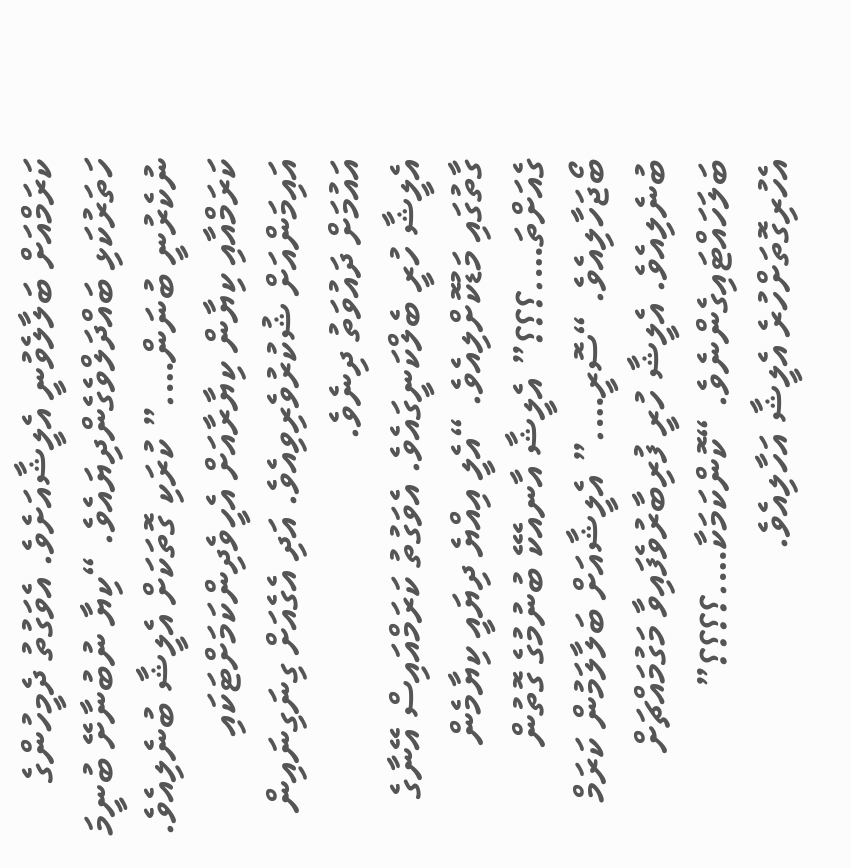ކަރަމްއަށް ބަލާލެވުނީ އެލީޝާއަށެވެ. އެވަގުތު ދެމީހުންގެ ހަތަރުކަޅި ބައްދަލްވެގެންދިޔައެވެ. “ކިޔާ ނުބުނާށޭ ބުނީމަ ނުކެރުނީ ބުނަން….” ކުރަކި ގޮތަކަށް އެލީޝާ ބުނެލިއެވެ. ކަރަމްއާއި ކިޔާން ކިޔާރާއަށް އެހީވެދިންކަމަށްޓަކައި އައިމަންއަށް ޝުކުރުވެރިވިއެވެ. އަދި އެގެއަށް ގިނަގިނައިން އައުމަށް ދައުވަތު ދިނެވެ.
އެލީޝާ ހުރީ ބެލްކަނީގައެވެ. އެވަގުތު ކަރަމްއައިސް އޭނާގެ ގާތުގައި މަޑުކޮށްލިއެވެ. “އެލީ އިއްޔެ ދިޔައީ ކިޔާމެން ގެއަށްތަ….؟؟؟” އެލީޝާ އާނއެކޭ ބުނުމުގެ ގޮތުން ބޯޖަހާލިއެވެ. “ސޮރީ….” އެލީޝާއަށް ބަލާލަމުން ކަރަމް ބުނެލިއެވެ. އެލީޝާ ހުރީ ފުރިބާރުވެފައިވާ މަގުމައްޗަށް ބަލަހައްޓައިގެންނެވެ. “ކޮންކަމަކާ….؟؟؟؟” އެހުރިގޮތަށްހުރެ އެލީޝާ އަހާލިއެވެ.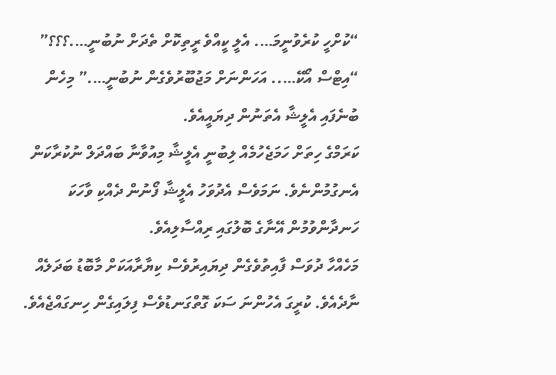“ކުށްހީ ކުރެވުނީމަ…. އެލީ ކީއްވެ ރީތިކޮށް ތެދަށް ނުބުނީ….؟؟؟” “އިޓްސް އޯކޭ….. އަހަންނަށް މަޖުބޫރުވެގެން ނުބުނީ….” މިހެން ބުނެފައި އެލީޝާ އެތަނުން ދިޔައީއެވެ.
ކަރަމްގެ ހިތަށް ހަމަޖެހުމެއް ލިބުނީ އެލީޝާ މިއުވާނާ ބައްދަލް ނުކުރާކަން އެނގުމުންނެވެ. ނަމަވެސް އެދުވަހު އެލީޝާ ފޯނުން ދެއްކި ވާހަކަ ހަނދާންވުމުން އޭނާގެ ބޮލުގައި ރިއްސާލިއެވެ.
މަހެއްހާ ދުވަސް ފާއިތުވެގެން ދިޔައިރުވެސް ކިޔާރާއަކަށް މާބޮޑު ބަދަލެއް ނާދެއެވެ. ކުރީގަ އެހުންނަ ސަކަ ގޮތްގަނޑުވެސް ފިލައިގެން ހިނގައްޖެއެވެ.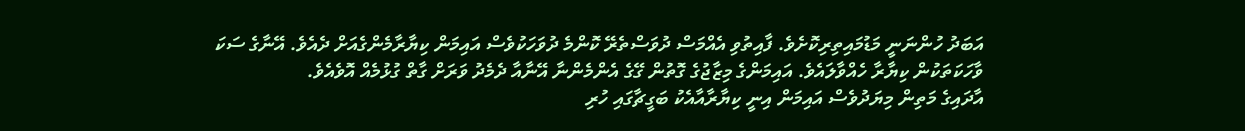އަބަދު ހުންނަނީ މަޑުމައިތިރިކޮށެވެ. ފާއިތުވި އެއްމަސް ދުވަސްތެރޭ ކޮންމެ ދުވަހަކުވެސް އައިމަން ކިޔާރާމެންގެއަށް ދެއެވެ. އޭނާގެ ސަކަ ވާހަކަތަކުން ކިޔާރާ ހެއްވާލައެވެ. އައިމަންގެ މިޒާޖުގެ ގޮތުން ގޭގެ އެންމެންނާ އޭނާއާ ދެމެދު ވަރަށް ގާތް ގުޅުމެއް އޮވެއެވެ.
އާދައިގެ މަތިން މިޔަދުވެސް އައިމަން އިނީ ކިޔާރާއާއެކު ބަގީޗާގައި ހުރި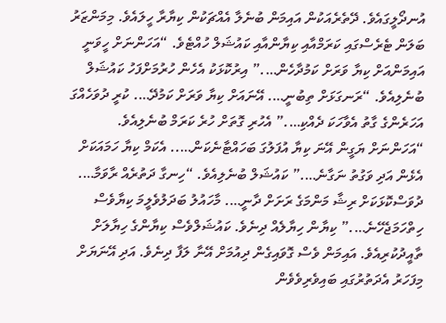އުނދޯލީގައެވެ. ދޭތެރެއަކުން އައިމަން ބުނެލާ އެއްޗަކުން ކިޔާރާ ހީލައެވެ. މިމަންޒަރު ބަލަން ޓެރެސްގައި ކަރަމްއާއި ކިޔާންއާއި ކައުޝަލް ހުއްޓެވެ. “އަހަންނަށް ހީވަނީ އައިމަންއަށް ކިޔާ ވަރަށް ކަމުދާހެން….” އިރުކޮޅަކު އެހެން ހުރުމަށްފަހު ކައުޝަލް ބުނެލިއެވެ. “ރަނގަޅަށް ތިބުނީ…. އޭނައަށް ކިޔާ ވަރަށް ކަމުދޭ…. ކުރީ ދުވަހެއްގަ އަހަރެންގެ ގާތު އެވާހަކަ ދެއްކި….” އެހުރި ގޮތަށް ހުރެ ކަރަމް ބުނެލިއެވެ. “އަހަންނަށް ޔަގީން އޭނަ ކިޔާ އުފަލުގަ ބަހައްޓާނެކަން….. އެކަމް ކިޔާ ހަމައަކަށް އެޅެން އަދި ވަގުތު ނަގާނެ….” ކައުޝަލް ބުނެލިއެވެ. “ހިނގާ ދަތުރެއް ރާވަމާ…. ދުވަސްކޮޅަކަށް ރިޝާ މަންމަގެ ރަށަށް ދާނީ…. މާހައުލު ބަދަލުވެލީމަ ކިޔާވެސް ހިތްހަމަޖެހޭނެ….” ކިޔާން ހިޔާލެއް ދިނެވެ. ކައުޝަލްވެސް ކިޔާންގެ ހިޔާލަށް ތާއީދުކުރިއެވެ. އައިމަން ވެސް ގޮވައިގެން ދިއުމަށް އޭނާ ލަފާ ދިނެވެ. އަދި އޭނަޔަށް މިފަހަރު އެދަތުރުގައި ބައިވެރިވެވެން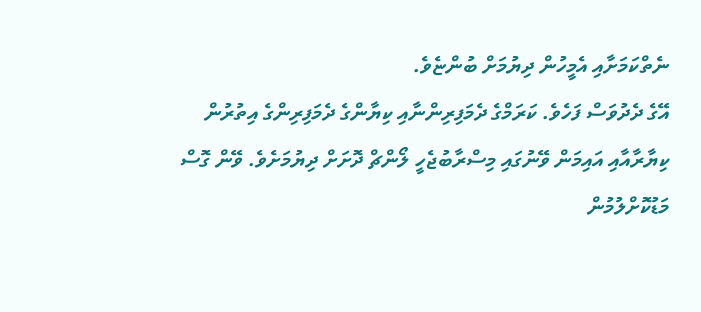ނެތްކަމަށާއި އެމީހުން ދިޔުމަށް ބުންޏެވެ.
އޭގެ ދެދުވަސް ފަހެވެ. ކަރަމްގެ ދެމަފިރިންނާއި ކިޔާންގެ ދެމަފިރިންގެ އިތުރުން ކިޔާރާއާއި އައިމަން ވޭނުގައި މިސްރާބުޖެހީ ލޯންޗް ދޮށަށް ދިޔުމަށެވެ. ވޭން ގޮސް މަޑުކޮށްލުމުން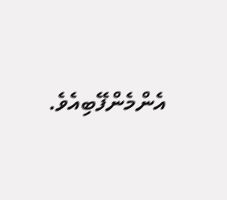އެންމެންފޭބިއެވެ.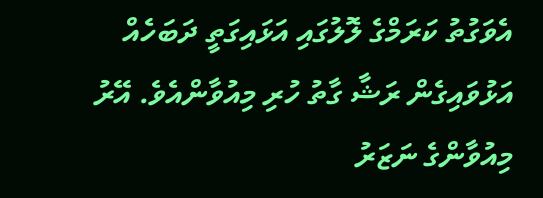އެވަގުތު ކަރަމްގެ ލޮލުގައި އަޅައިގަތީ ދަބަހެއް އަޅުވައިގެން ރަޝާ ގާތު ހުރި މިއުވާންއެވެ. އޭރު މިއުވާންގެ ނަޒަރު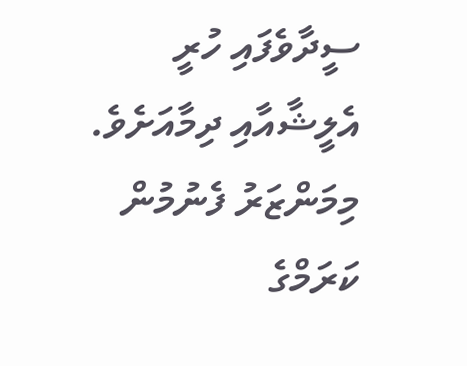ސީދާވެފައި ހުރީ އެލީޝާއާއި ދިމާއަށެވެ. މިމަންޒަރު ފެނުމުން ކަރަމްގެ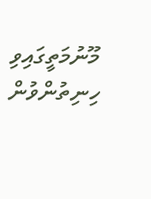މޫނުމަތީގައިވި ހިނިތުންވުން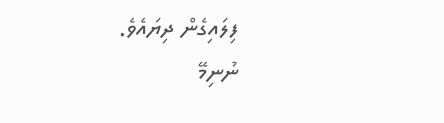ފިލައިގެން ދިޔައެވެ.
ނުނިމޭ